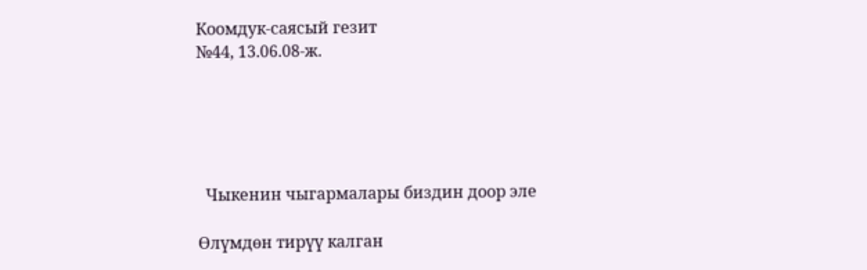Коомдук-саясый гезит
№44, 13.06.08-ж.





  Чыкенин чыгармалары биздин доор эле

Өлүмдөн тирүү калган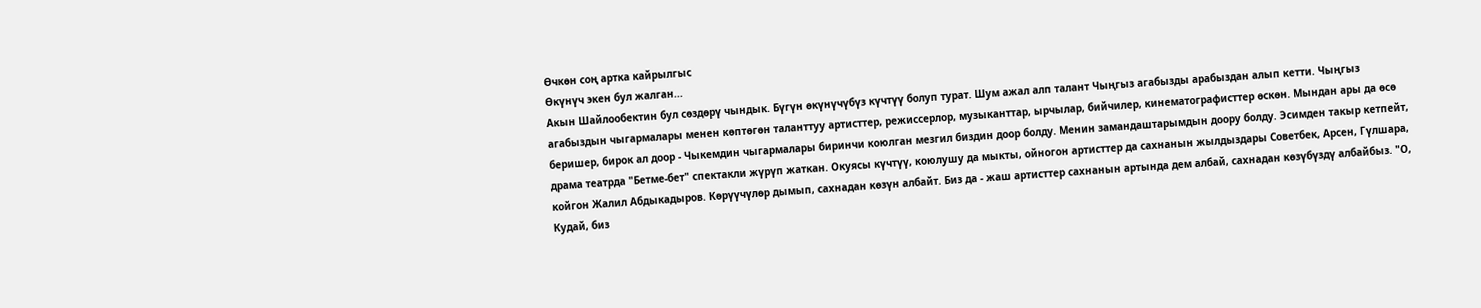Өчкөн соң артка кайрылгыс
Өкүнүч экен бул жалган...
Акын Шайлообектин бул сөздөрү чындык. Бүгүн өкүнүчүбүз күчтүү болуп турат. Шум ажал алп талант Чыңгыз агабызды арабыздан алып кетти. Чыңгыз агабыздын чыгармалары менен көптөгөн таланттуу артисттер, режиссерлор, музыканттар, ырчылар, бийчилер, кинематографисттер өскөн. Мындан ары да өсө беришер, бирок ал доор - Чыкемдин чыгармалары биринчи коюлган мезгил биздин доор болду. Менин замандаштарымдын доору болду. Эсимден такыр кетпейт, драма театрда "Бетме-бет" спектакли жүрүп жаткан. Окуясы күчтүү, коюлушу да мыкты, ойногон артисттер да сахнанын жылдыздары Советбек, Арсен, Гүлшара, койгон Жалил Абдыкадыров. Көрүүчүлөр дымып, сахнадан көзүн албайт. Биз да - жаш артисттер сахнанын артында дем албай, сахнадан көзүбүздү албайбыз. "О, Кудай, биз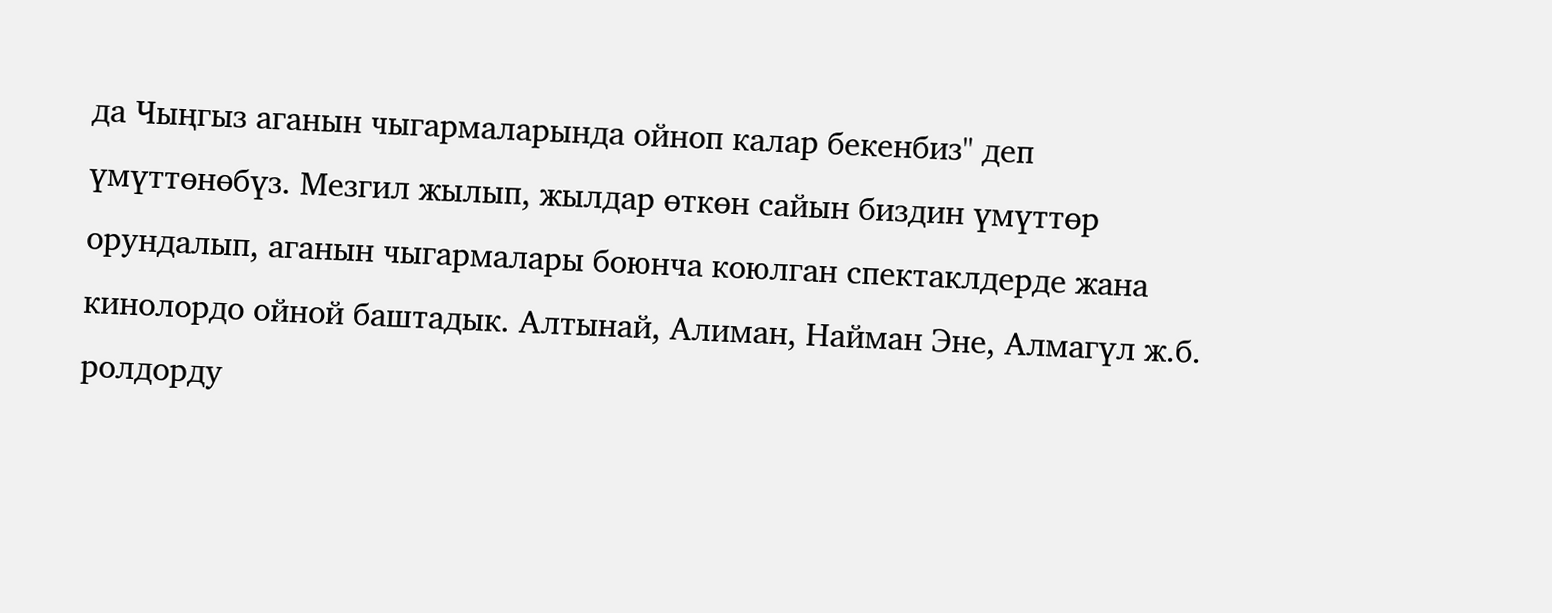да Чыңгыз аганын чыгармаларында ойноп калар бекенбиз" деп үмүттөнөбүз. Мезгил жылып, жылдар өткөн сайын биздин үмүттөр орундалып, аганын чыгармалары боюнча коюлган спектаклдерде жана кинолордо ойной баштадык. Алтынай, Алиман, Найман Эне, Алмагүл ж.б. ролдорду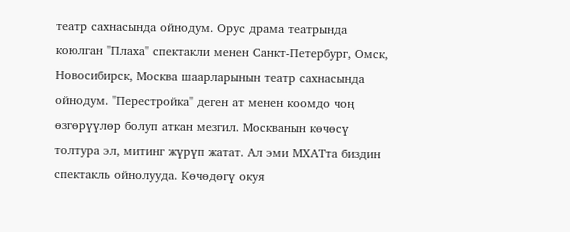театр сахнасында ойнодум. Орус драма театрында коюлган "Плаха" спектакли менен Санкт-Петербург, Омск, Новосибирск, Москва шаарларынын театр сахнасында ойнодум. "Перестройка" деген ат менен коомдо чоң өзгөрүүлөр болуп аткан мезгил. Москванын көчөсү толтура эл, митинг жүрүп жатат. Ал эми МХАТта биздин спектакль ойнолууда. Көчөдөгү окуя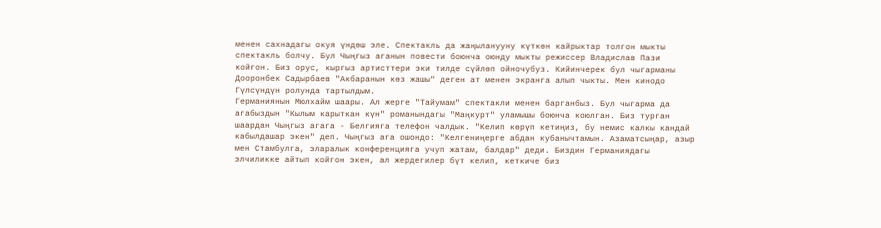менен сахнадагы окуя үндөш эле. Спектакль да жаңыланууну күткөн кайрыктар толгон мыкты спектакль болчу. Бул Чыңгыз аганын повести боюнча оюнду мыкты режиссер Владислав Пази койгон. Биз орус, кыргыз артисттери эки тилде сүйлөп ойночубуз. Кийинчерек бул чыгарманы Дооронбек Садырбаев "Акбаранын көз жашы" деген ат менен экранга алып чыкты. Мен кинодо Гүлсүндүн ролунда тартылдым.
Германиянын Мюлхайм шаары. Ал жерге "Тайумам" спектакли менен барганбыз. Бул чыгарма да агабыздын "Кылым карыткан күн" романындагы "Маңкурт" уламышы боюнча коюлган. Биз турган шаардан Чыңгыз агага - Белгияга телефон чалдык. "Келип көрүп кетиңиз, бу немис калкы кандай кабылдашар экен" деп. Чыңгыз ага ошондо: "Келгениңерге абдан кубанычтамын. Азаматсыңар, азыр мен Стамбулга, эларалык конференцияга учуп жатам, балдар" деди. Биздин Германиядагы элчиликке айтып койгон экен, ал жердегилер бүт келип, кеткиче биз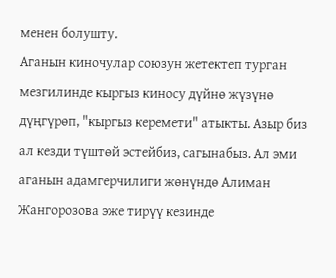менен болушту.
Аганын киночулар союзун жетектеп турган мезгилинде кыргыз киносу дүйнө жүзүнө дүңгүрөп, "кыргыз керемети" атыкты. Азыр биз ал кезди түштөй эстейбиз, сагынабыз. Ал эми аганын адамгерчилиги жөнүндө Алиман Жангорозова эже тирүү кезинде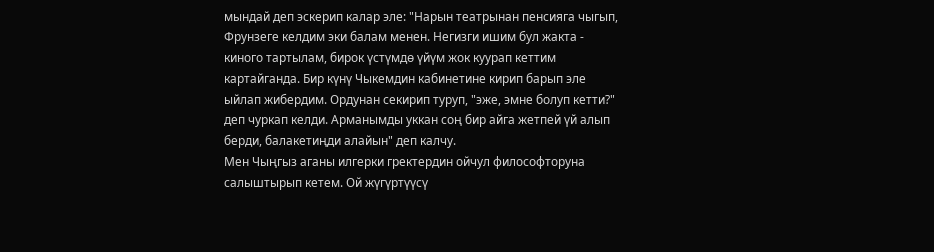мындай деп эскерип калар эле: "Нарын театрынан пенсияга чыгып, Фрунзеге келдим эки балам менен. Негизги ишим бул жакта - киного тартылам, бирок үстүмдө үйүм жок куурап кеттим картайганда. Бир күнү Чыкемдин кабинетине кирип барып эле ыйлап жибердим. Ордунан секирип туруп, "эже, эмне болуп кетти?" деп чуркап келди. Арманымды уккан соң бир айга жетпей үй алып берди, балакетиңди алайын" деп калчу.
Мен Чыңгыз аганы илгерки гректердин ойчул философторуна салыштырып кетем. Ой жүгүртүүсү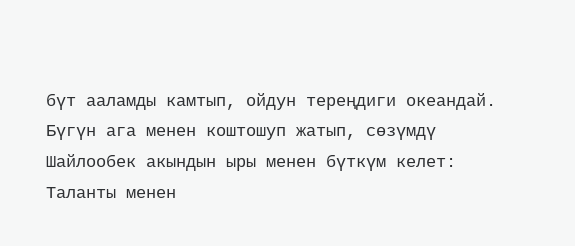бүт ааламды камтып, ойдун тереңдиги океандай. Бүгүн ага менен коштошуп жатып, сөзүмдү Шайлообек акындын ыры менен бүткүм келет:
Таланты менен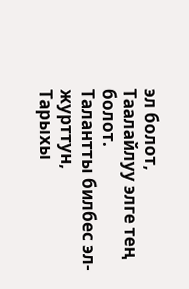эл болот,
Таалайлуу элге тең болот.
Талантты билбес эл-журттун,
Тарыхы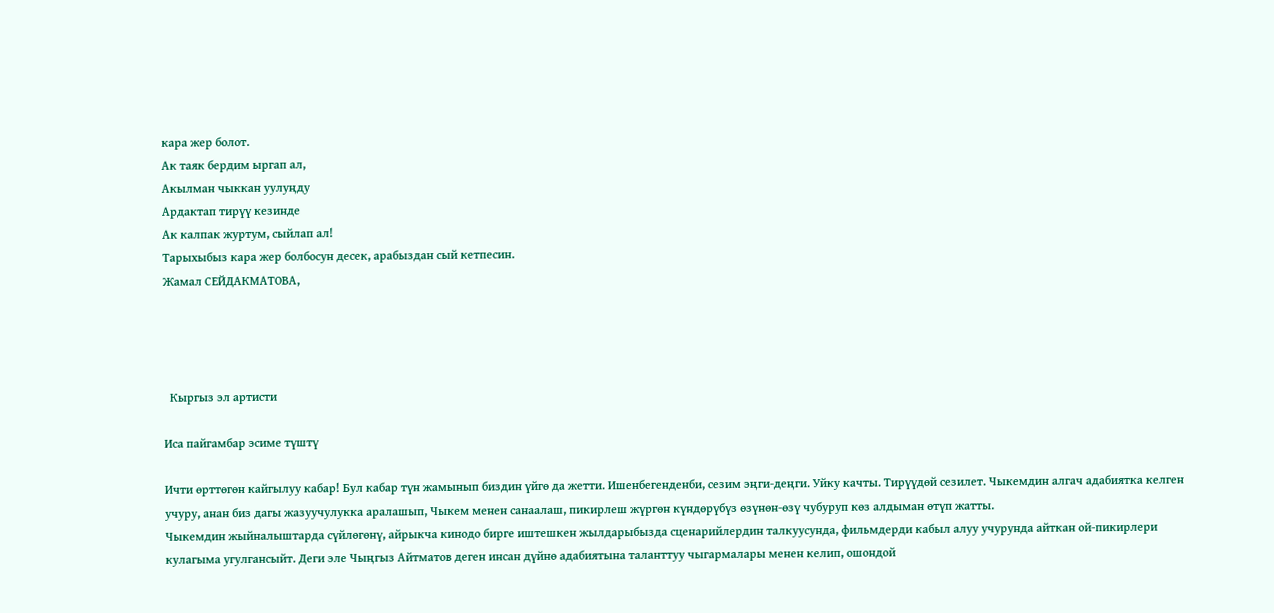кара жер болот.
Ак таяк бердим ыргап ал,
Акылман чыккан уулуңду
Ардактап тирүү кезинде
Ак калпак журтум, сыйлап ал!
Тарыхыбыз кара жер болбосун десек, арабыздан сый кетпесин.
Жамал СЕЙДАКМАТОВА,




  Кыргыз эл артисти

Иса пайгамбар эсиме түштү

Ичти өрттөгөн кайгылуу кабар! Бул кабар түн жамынып биздин үйгө да жетти. Ишенбегенденби, сезим эңги-деңги. Уйку качты. Тирүүдөй сезилет. Чыкемдин алгач адабиятка келген учуру, анан биз дагы жазуучулукка аралашып, Чыкем менен санаалаш, пикирлеш жүргөн күндөрүбүз өзүнөн-өзү чубуруп көз алдыман өтүп жатты.
Чыкемдин жыйналыштарда сүйлөгөнү, айрыкча кинодо бирге иштешкен жылдарыбызда сценарийлердин талкуусунда, фильмдерди кабыл алуу учурунда айткан ой-пикирлери кулагыма угулгансыйт. Деги эле Чыңгыз Айтматов деген инсан дүйнө адабиятына таланттуу чыгармалары менен келип, ошондой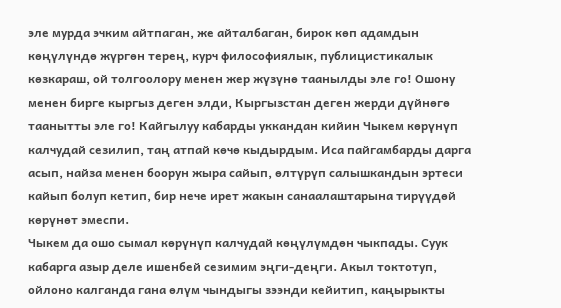эле мурда эчким айтпаган, же айталбаган, бирок көп адамдын көңүлүндө жүргөн терең, курч философиялык, публицистикалык көзкараш, ой толгоолору менен жер жүзүнө таанылды эле го! Ошону менен бирге кыргыз деген элди, Кыргызстан деген жерди дүйнөгө таанытты эле го! Кайгылуу кабарды уккандан кийин Чыкем көрүнүп калчудай сезилип, таң атпай көчө кыдырдым. Иса пайгамбарды дарга асып, найза менен боорун жыра сайып, өлтүрүп салышкандын эртеси кайып болуп кетип, бир нече ирет жакын санаалаштарына тирүүдөй көрүнөт эмеспи.
Чыкем да ошо сымал көрүнүп калчудай көңүлүмдөн чыкпады. Суук кабарга азыр деле ишенбей сезимим эңги-деңги. Акыл токтотуп, ойлоно калганда гана өлүм чындыгы зээнди кейитип, каңырыкты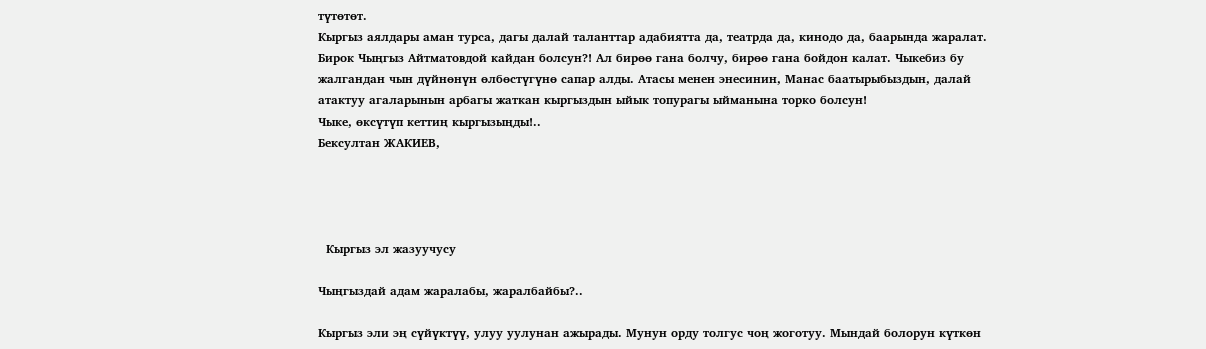түтөтөт.
Кыргыз аялдары аман турса, дагы далай таланттар адабиятта да, театрда да, кинодо да, баарында жаралат. Бирок Чыңгыз Айтматовдой кайдан болсун?! Ал бирөө гана болчу, бирөө гана бойдон калат. Чыкебиз бу жалгандан чын дүйнөнүн өлбөстүгүнө сапар алды. Атасы менен энесинин, Манас баатырыбыздын, далай атактуу агаларынын арбагы жаткан кыргыздын ыйык топурагы ыйманына торко болсун!
Чыке, өксүтүп кеттиң кыргызыңды!..
Бексултан ЖАКИЕВ,




  Кыргыз эл жазуучусу

Чыңгыздай адам жаралабы, жаралбайбы?..

Кыргыз эли эң сүйүктүү, улуу уулунан ажырады. Мунун орду толгус чоң жоготуу. Мындай болорун күткөн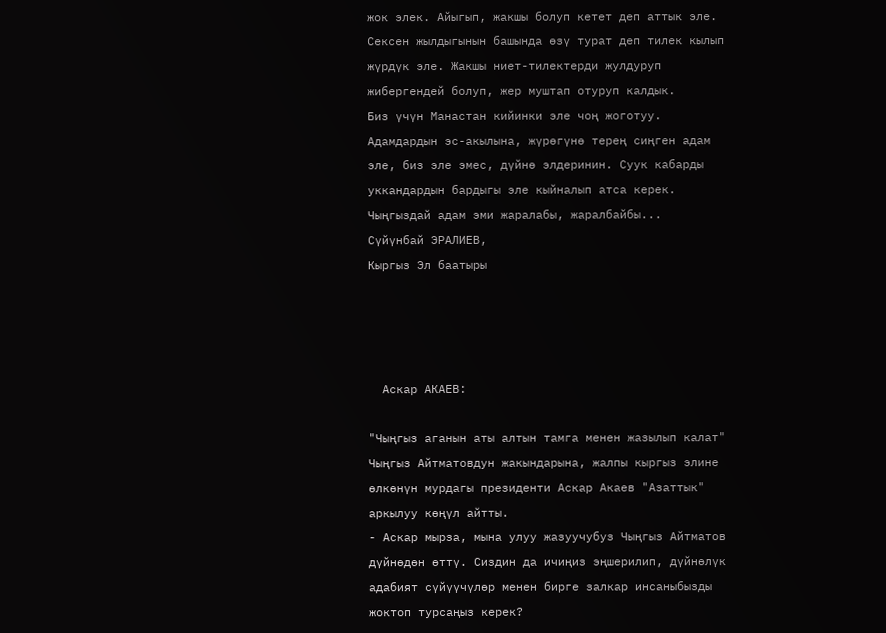жок элек. Айыгып, жакшы болуп кетет деп аттык эле. Сексен жылдыгынын башында өзү турат деп тилек кылып жүрдүк эле. Жакшы ниет-тилектерди жулдуруп жибергендей болуп, жер муштап отуруп калдык.
Биз үчүн Манастан кийинки эле чоң жоготуу. Адамдардын эс-акылына, жүрөгүнө терең сиңген адам эле, биз эле эмес, дүйнө элдеринин. Суук кабарды уккандардын бардыгы эле кыйналып атса керек. Чыңгыздай адам эми жаралабы, жаралбайбы...
Сүйүнбай ЭРАЛИЕВ,
Кыргыз Эл баатыры




  Аскар АКАЕВ:

"Чыңгыз аганын аты алтын тамга менен жазылып калат"
Чыңгыз Айтматовдун жакындарына, жалпы кыргыз элине өлкөнүн мурдагы президенти Аскар Акаев "Азаттык" аркылуу көңүл айтты.
- Аскар мырза, мына улуу жазуучубуз Чыңгыз Айтматов дүйнөдөн өттү. Сиздин да ичиңиз эңшерилип, дүйнөлүк адабият сүйүүчүлөр менен бирге залкар инсаныбызды жоктоп турсаңыз керек?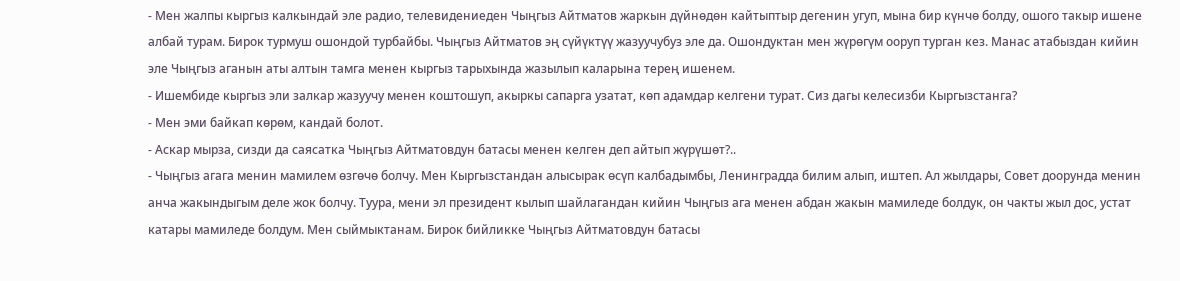- Мен жалпы кыргыз калкындай эле радио, телевидениеден Чыңгыз Айтматов жаркын дүйнөдөн кайтыптыр дегенин угуп, мына бир күнчө болду, ошого такыр ишене албай турам. Бирок турмуш ошондой турбайбы. Чыңгыз Айтматов эң сүйүктүү жазуучубуз эле да. Ошондуктан мен жүрөгүм ооруп турган кез. Манас атабыздан кийин эле Чыңгыз аганын аты алтын тамга менен кыргыз тарыхында жазылып каларына терең ишенем.
- Ишембиде кыргыз эли залкар жазуучу менен коштошуп, акыркы сапарга узатат, көп адамдар келгени турат. Сиз дагы келесизби Кыргызстанга?
- Мен эми байкап көрөм, кандай болот.
- Аскар мырза, сизди да саясатка Чыңгыз Айтматовдун батасы менен келген деп айтып жүрүшөт?..
- Чыңгыз агага менин мамилем өзгөчө болчу. Мен Кыргызстандан алысырак өсүп калбадымбы, Ленинградда билим алып, иштеп. Ал жылдары, Совет доорунда менин анча жакындыгым деле жок болчу. Туура, мени эл президент кылып шайлагандан кийин Чыңгыз ага менен абдан жакын мамиледе болдук, он чакты жыл дос, устат катары мамиледе болдум. Мен сыймыктанам. Бирок бийликке Чыңгыз Айтматовдун батасы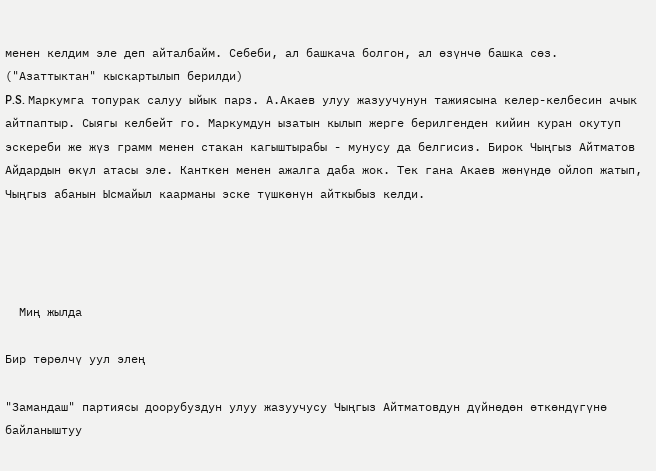менен келдим эле деп айталбайм. Себеби, ал башкача болгон, ал өзүнчө башка сөз.
("Азаттыктан" кыскартылып берилди)
P.S. Маркумга топурак салуу ыйык парз. А.Акаев улуу жазуучунун тажиясына келер-келбесин ачык айтпаптыр. Сыягы келбейт го. Маркумдун ызатын кылып жерге берилгенден кийин куран окутуп эскереби же жүз грамм менен стакан кагыштырабы - мунусу да белгисиз. Бирок Чыңгыз Айтматов Айдардын өкүл атасы эле. Канткен менен ажалга даба жок. Тек гана Акаев жөнүндө ойлоп жатып, Чыңгыз абанын Ысмайыл каарманы эске түшкөнүн айткыбыз келди.




  Миң жылда

Бир төрөлчү уул элең

"Замандаш" партиясы доорубуздун улуу жазуучусу Чыңгыз Айтматовдун дүйнөдөн өткөндүгүнө байланыштуу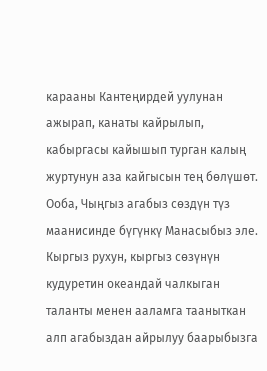карааны Кантеңирдей уулунан ажырап, канаты кайрылып, кабыргасы кайышып турган калың журтунун аза кайгысын тең бөлүшөт. Ооба, Чыңгыз агабыз сөздүн түз маанисинде бүгүнкү Манасыбыз эле. Кыргыз рухун, кыргыз сөзүнүн кудуретин океандай чалкыган таланты менен ааламга тааныткан алп агабыздан айрылуу баарыбызга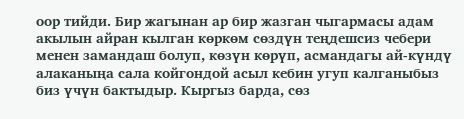оор тийди. Бир жагынан ар бир жазган чыгармасы адам акылын айран кылган көркөм сөздүн теңдешсиз чебери менен замандаш болуп, көзүн көрүп, асмандагы ай-күндү алаканыңа сала койгондой асыл кебин угуп калганыбыз биз үчүн бактыдыр. Кыргыз барда, сөз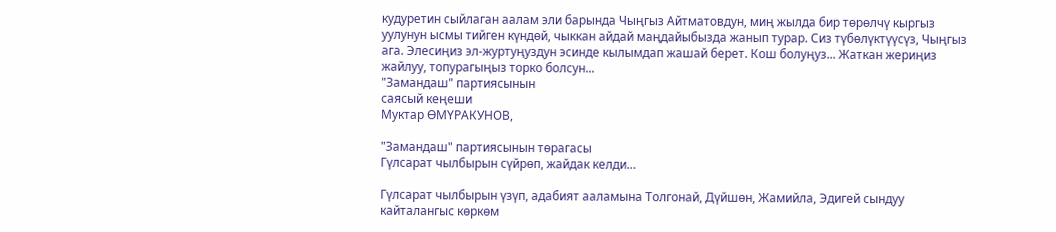кудуретин сыйлаган аалам эли барында Чыңгыз Айтматовдун, миң жылда бир төрөлчү кыргыз уулунун ысмы тийген күндөй, чыккан айдай маңдайыбызда жанып турар. Сиз түбөлүктүүсүз, Чыңгыз ага. Элесиңиз эл-журтуңуздун эсинде кылымдап жашай берет. Кош болуңуз... Жаткан жериңиз жайлуу, топурагыңыз торко болсун...
"Замандаш" партиясынын
саясый кеңеши
Муктар ӨМҮРАКУНОВ,

"Замандаш" партиясынын төрагасы
Гүлсарат чылбырын сүйрөп, жайдак келди…

Гүлсарат чылбырын үзүп, адабият ааламына Толгонай, Дүйшөн, Жамийла, Эдигей сындуу кайталангыс көркөм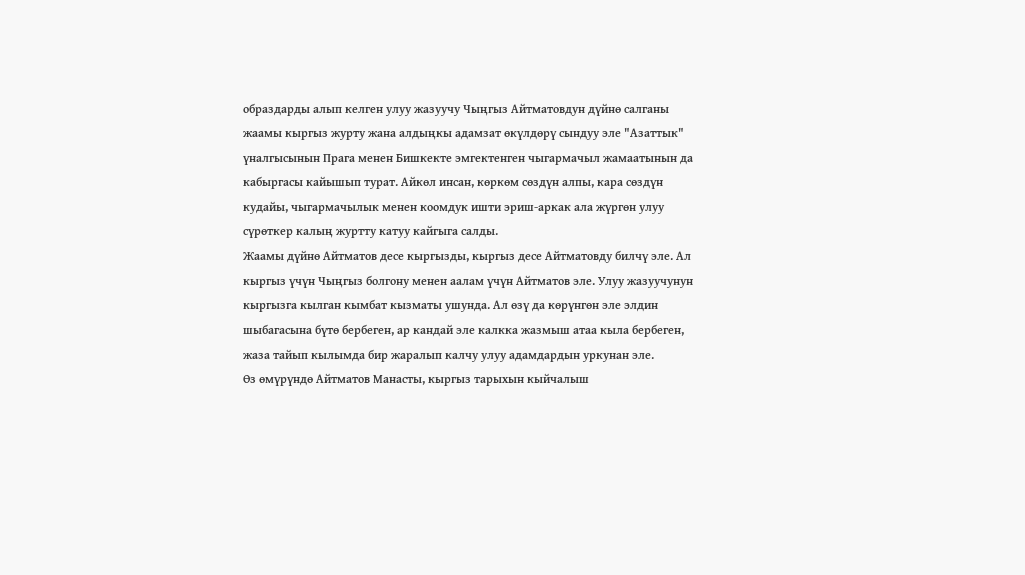образдарды алып келген улуу жазуучу Чыңгыз Айтматовдун дүйнө салганы жаамы кыргыз журту жана алдыңкы адамзат өкүлдөрү сындуу эле "Азаттык" үналгысынын Прага менен Бишкекте эмгектенген чыгармачыл жамаатынын да кабыргасы кайышып турат. Айкөл инсан, көркөм сөздүн алпы, кара сөздүн кудайы, чыгармачылык менен коомдук ишти эриш-аркак ала жүргөн улуу сүрөткер калың журтту катуу кайгыга салды.
Жаамы дүйнө Айтматов десе кыргызды, кыргыз десе Айтматовду билчү эле. Ал кыргыз үчүн Чыңгыз болгону менен аалам үчүн Айтматов эле. Улуу жазуучунун кыргызга кылган кымбат кызматы ушунда. Ал өзү да көрүнгөн эле элдин шыбагасына бүтө бербеген, ар кандай эле калкка жазмыш атаа кыла бербеген, жаза тайып кылымда бир жаралып калчу улуу адамдардын уркунан эле.
Өз өмүрүндө Айтматов Манасты, кыргыз тарыхын кыйчалыш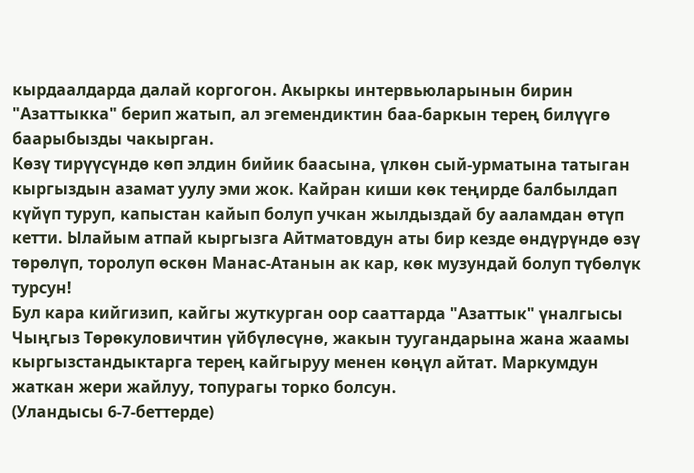кырдаалдарда далай коргогон. Акыркы интервьюларынын бирин "Азаттыкка" берип жатып, ал эгемендиктин баа-баркын терең билүүгө баарыбызды чакырган.
Көзү тирүүсүндө көп элдин бийик баасына, үлкөн сый-урматына татыган кыргыздын азамат уулу эми жок. Кайран киши көк теңирде балбылдап күйүп туруп, капыстан кайып болуп учкан жылдыздай бу ааламдан өтүп кетти. Ылайым атпай кыргызга Айтматовдун аты бир кезде өндүрүндө өзү төрөлүп, торолуп өскөн Манас-Атанын ак кар, көк музундай болуп түбөлүк турсун!
Бул кара кийгизип, кайгы жуткурган оор сааттарда "Азаттык" үналгысы Чыңгыз Төрөкуловичтин үйбүлөсүнө, жакын туугандарына жана жаамы кыргызстандыктарга терең кайгыруу менен көңүл айтат. Маркумдун жаткан жери жайлуу, топурагы торко болсун.
(Уландысы 6-7-беттерде)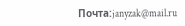Почта:janyzak@mail.ru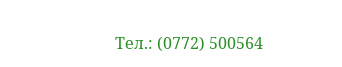Тел.: (0772) 500564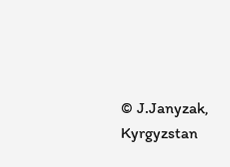© J.Janyzak, Kyrgyzstan